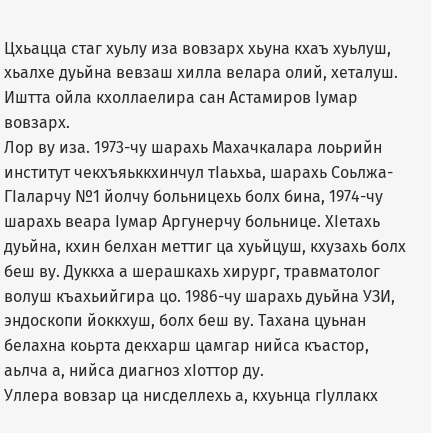Цхьацца стаг хуьлу иза вовзарх хьуна кхаъ хуьлуш, хьалхе дуьйна вевзаш хилла велара олий, хеталуш. Иштта ойла кхоллаелира сан Астамиров Iумар вовзарх.
Лор ву иза. 1973-чу шарахь Махачкалара лоьрийн институт чекхъяьккхинчул тIаьхьа, шарахь Соьлжа-ГIаларчу №1 йолчу больницехь болх бина, 1974-чу шарахь веара Iумар Аргунерчу больнице. ХIетахь дуьйна, кхин белхан меттиг ца хуьйцуш, кхузахь болх беш ву. Дуккха а шерашкахь хирург, травматолог волуш къахьийгира цо. 1986-чу шарахь дуьйна УЗИ, эндоскопи йоккхуш, болх беш ву. Тахана цуьнан белахна коьрта декхарш цамгар нийса къастор, аьлча а, нийса диагноз хIоттор ду.
Уллера вовзар ца нисделлехь а, кхуьнца гIуллакх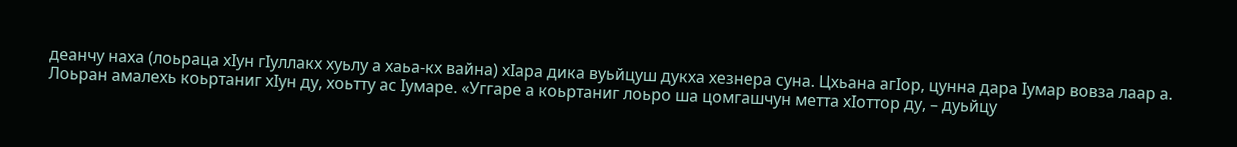деанчу наха (лоьраца хIун гIуллакх хуьлу а хаьа-кх вайна) хIара дика вуьйцуш дукха хезнера суна. Цхьана агIор, цунна дара Iумар вовза лаар а.
Лоьран амалехь коьртаниг хIун ду, хоьтту ас Iумаре. «Уггаре а коьртаниг лоьро ша цомгашчун метта хIоттор ду, – дуьйцу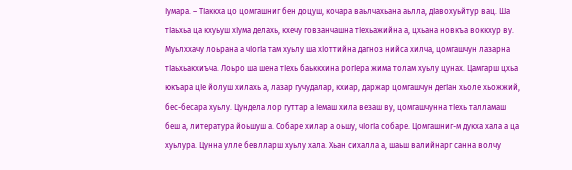Iумара. – ТIаккха цо цомгашниг бен доцуш, кочара ваьлчахьана аьлла, дIавохуьйтур вац. Ша тIаьхьа ца кхуьуш хIума делахь, кхечу говзанчашна тIехьажийна а, цхьана новкъа воккхур ву. Муьлххачу лоьрана а чIогIа там хуьлу ша хIоттийна дагноз нийса хилча, цомгашчун лазарна тIаьхьакхиъча. Лоьро ша шена тIехь баьккхина рогIера жима толам хуьлу цунах. Цамгарш цхьа юкъара цIе йолуш хилахь а, лазар гучудалар, кхиар, даржар цомгашчун дегIан хьоле хьожжий, бес-бесара хуьлу. Цундела лор гуттар а Iемаш хила везаш ву, цомгашчунна тIехь талламаш беш а, литература йоьшуш а. Собаре хилар а оьшу, чIогIа собаре. Цомгашниг-м дукха хала а ца хуьлура. Цунна улле бевлларш хуьлу хала. Хьан сихалла а, шаьш валийнарг санна волчу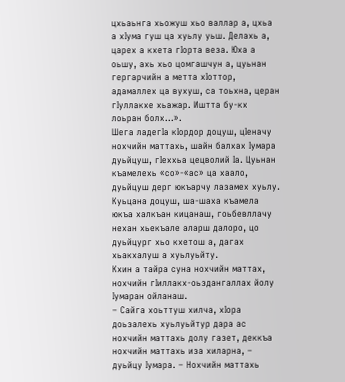цхьаьнга хьожуш хьо валлар а, цхьа а хIума гуш ца хуьлу уьш. Делахь а, царех а кхета гIорта веза. Юха а оьшу, ахь хьо цомгашчун а, цуьнан гергарчийн а метта хIоттор, адамаллех ца вухуш, са тоьхна, церан гIуллакхе хьажар. Иштта бу-кх лоьран болх…».
Шега ладегIа кIордор доцуш, цIеначу нохчийн маттахь, шайн балхах Iумара дуьйцуш, гIеххьа цецволий Iа. Цуьнан къамелехь «со»-«ас» ца хаало, дуьйцуш дерг юкъарчу лазамех хуьлу. Куьцана доцуш, ша-шаха къамела юкъа халкъан кицанаш, гоьбевллачу нехан хьекъале аларш далоро, цо дуьйцург хьо кхетош а, дагах хьакхалуш а хуьлуьйту.
Кхин а тайра суна нохчийн маттах, нохчийн гIиллакх-оьздангаллах йолу Iумаран ойланаш.
– Сайга хоьттуш хилча, хIора доьзалехь хуьлуьйтур дара ас нохчийн маттахь долу газет, деккъа нохчийн маттахь иза хиларна, – дуьйцу Iумара. – Нохчийн маттахь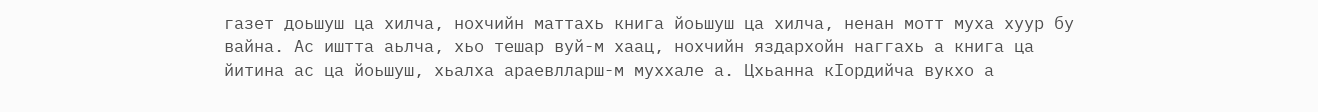газет доьшуш ца хилча, нохчийн маттахь книга йоьшуш ца хилча, ненан мотт муха хуур бу вайна. Ас иштта аьлча, хьо тешар вуй-м хаац, нохчийн яздархойн наггахь а книга ца йитина ас ца йоьшуш, хьалха араевлларш-м муххале а. Цхьанна кIордийча вукхо а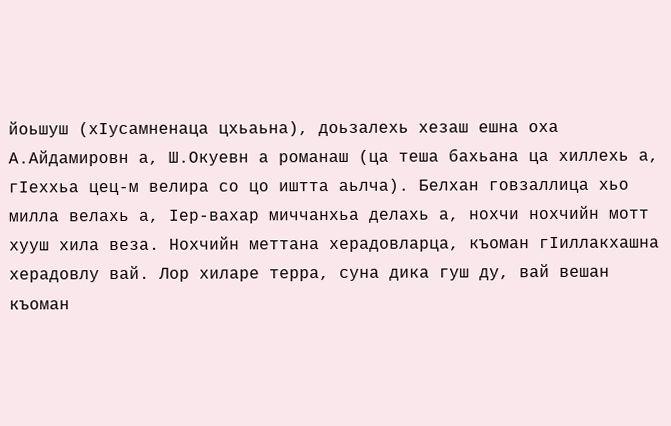йоьшуш (хIусамненаца цхьаьна), доьзалехь хезаш ешна оха А.Айдамировн а, Ш.Окуевн а романаш (ца теша бахьана ца хиллехь а, гIеххьа цец-м велира со цо иштта аьлча). Белхан говзаллица хьо милла велахь а, Iер-вахар миччанхьа делахь а, нохчи нохчийн мотт хууш хила веза. Нохчийн меттана херадовларца, къоман гIиллакхашна херадовлу вай. Лор хиларе терра, суна дика гуш ду, вай вешан къоман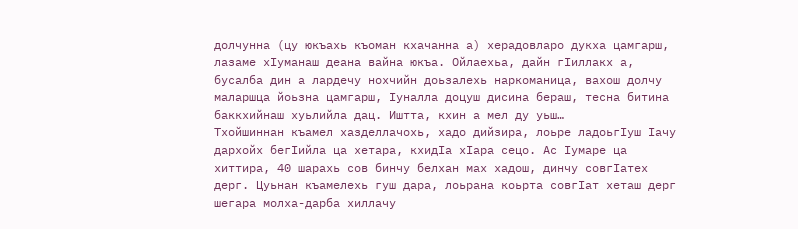долчунна (цу юкъахь къоман кхачанна а) херадовларо дукха цамгарш, лазаме хIуманаш деана вайна юкъа. Ойлаехьа, дайн гIиллакх а, бусалба дин а лардечу нохчийн доьзалехь наркоманица, вахош долчу маларшца йоьзна цамгарш, Iуналла доцуш дисина бераш, тесна битина баккхийнаш хуьлийла дац. Иштта, кхин а мел ду уьш…
Тхойшиннан къамел хазделлачохь, хадо дийзира, лоьре ладоьгIуш Iачу дархойх бегIийла ца хетара, кхидIа хIара сецо. Ас Iумаре ца хиттира, 40 шарахь сов бинчу белхан мах хадош, динчу совгIатех дерг. Цуьнан къамелехь гуш дара, лоьрана коьрта совгIат хеташ дерг шегара молха-дарба хиллачу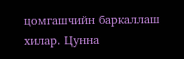цомгашчийн баркаллаш хилар. Цунна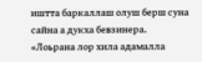иштта баркаллаш олуш берш суна сайна а дукха бевзинера.
«Лоьрана лор хила адамалла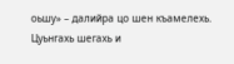оьшу» – далийра цо шен къамелехь. Цуьнгахь шегахь и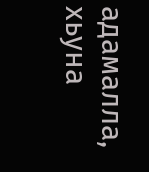адамалла, хьуна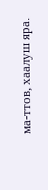ма-ттов, хаалуш яра.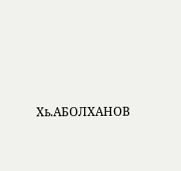Хь.АБОЛХАНОВ